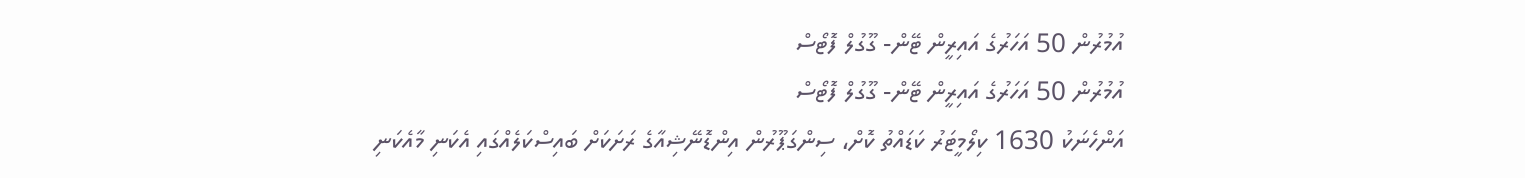އުމުރުން 50 އަހަރުގެ އައިރީން ޓޭން- ގޫގުލް ފޮޓޯސް
އުމުރުން 50 އަހަރުގެ އައިރީން ޓޭން- ގޫގުލް ފޮޓޯސް
އަންހެނަކު 1630 ކިލޯމީޓަރު ކަޑައްތު ކޮށް، ސިންގަޕޫރުން އިންޑޮނޭޝިއާގެ ރަށަކަށް ބައިސްކަލެއްގައި އެކަނި މާއެކަނި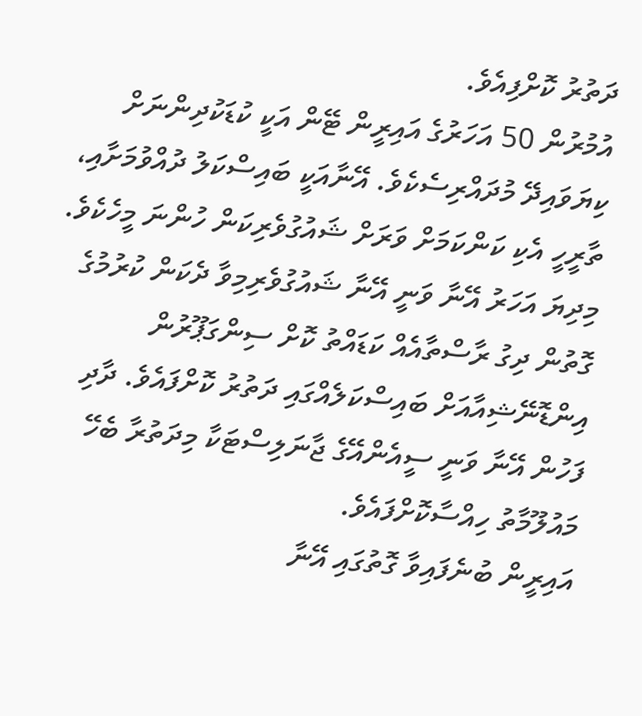ދަތުރު ކޮށްފިއެވެ.
އުމުރުން 50 އަހަރުގެ އައިރީން ޓޭން އަކީ ކުޑަކުދިންނަށް ކިޔަވައިދޭ މުދައްރިސެކެވެ. އޭނާއަކީ ބައިސްކަލު ދުއްވުމަށާއި، ތާރީހީ އެކި ކަންކަމަށް ވަރަށް ޝައުގުވެރިކަން ހުންނަ މީހެކެވެ. މިދިޔަ އަހަރު އޭނާ ވަނީ އޭނާ ޝައުގުވެރިމިވާ ދެކަން ކުރުމުގެ ގޮތުން ދިގު ރާސްތާއެއް ކަޑައްތު ކޮށް ސިންގަޕޫރުން އިންޑޮނޭޝިއާއަށް ބައިސްކަލެއްގައި ދަތުރު ކޮށްފައެވެ. ދާދި ފަހުން އޭނާ ވަނީ ސީއެންއޭގެ ޖާނަލިސްޓަކާ މިދަތުރާ ބެހޭ މައުލޫމާތު ހިއްސާކޮށްފައެވެ.
އައިރީން ބުނެފައިވާ ގޮތުގައި އޭނާ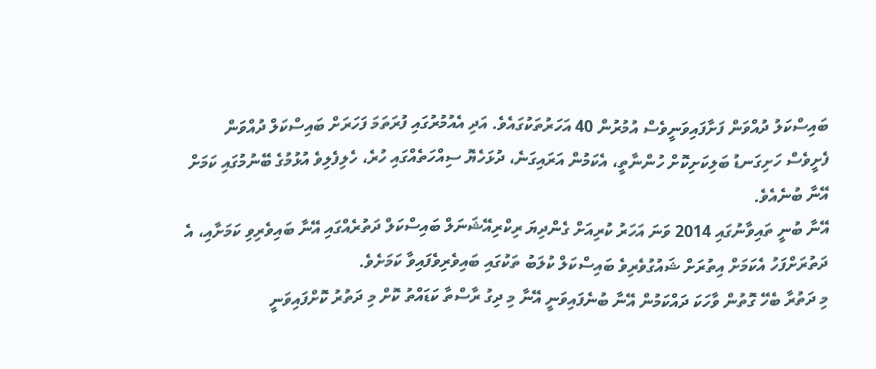ބައިސްކަލު ދުއްވަން ފަށާފައިވަނީވެސް އުމުރުން 40 އަހަރުތަކުގައެވެ. އަދި އެއުމުރުގައި ފުރަތަމަ ފަހަރަށް ބައިސްކަލް ދުއްވަން ފެށީވެސް ހަށިގަނޑު ބަލިކަށިކޮށް ހުންނާތީ، އެކަމުން އަރައިގަނެ، ދުޅަހެޔޮ ސިއްހަތެއްގައި ހުރެ، ހެލިފެލިވެ އުޅުމުގެ ބޭނުމުގައި ކަމަށް އޭނާ ބުނެއެވެ.
އޭނާ ބުނީ ތައިވާނުގައި 2014 ވަނަ އަހަރު ކުރިއަށް ގެންދިޔަ ރިކްރިއޭޝަނަލް ބައިސްކަލް ދަތުރެއްގައި އޭނާ ބައިވެރިވި ކަމަށާއި، އެ ދަތުރަށްފަހު އެކަމަށް އިތުރަށް ޝައުގުވެރިވެ ބައިސްކަލް ކުލަބު ތަކުގައި ބައިވެރިވެފައިވާ ކަމަށެވެ.
މި ދަތުރާ ބެހޭ ގޮތުން ވާހަކަ ދައްކަމުން އޭނާ ބުނެފައިވަނީ އޭނާ މި ދިގު ރާސްތާ ކަޑައްތު ކޮށް މި ދަތުރު ކޮށްފައިވަނީ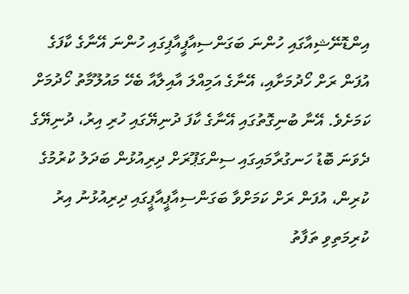އިންޑޮނޭޝިއާގައި ހުންނަ ބަގަންސިއާޕީއާޕިގައި ހުންނަ އޭނާގެ ކާފަގެ އުފަން ރަށް ހޯދުމަށާއި، އޭނާގެ އަމިއްލަ އާއިލާއާ ބެހޭ މައުލޫމާތު ހޯދުމަށް ކަމަށެވެ. އޭނާ ބުނިގޮތުގައި އޭނާގެ ކާފަ ދުނިޔޭގައި ހުރި އިރު، ދުނިޔޭގެ ދެވަނަ ބޮޑު ހަނގުރާމައިގައި ސިންގަޕޫރަށް ދިރިއުޅުން ބަދަލު ކުރުމުގެ ކުރިން، އުފަން ރަށް ކަމަށްވާ ބަގަންސިއާޕީއާޕީގައި ދިރިއުޅުނު އިރު ކުރިމަތިވި ތަފާތު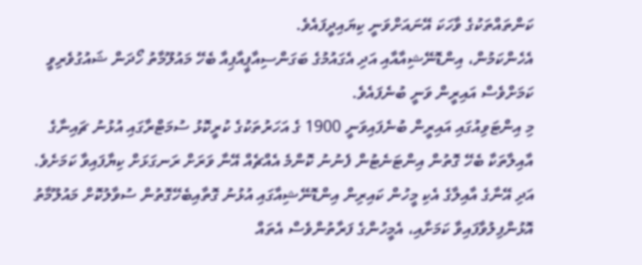ކަންތައްތަކުގެ ވާހަކަ އޭނައަށްވަނީ ކިޔައިދީފައެވެ.
އެހެންކަމުން، އިންޑޮނޭޝިއާއާއި އަދި އެގައުމުގެ ބަގަންސިއާޕީއާޕިއާ ބެހޭ މައުލޫމާތު ހޯދަން ޝައުގުވެރިވީ ކަމަށްވެސް އައިރީން ވަނީ ބުނެފައެވެ.
މި އިންޓަވިއުގައި އައިރީން ބުނެފައިވަނީ 1900 ގެ އަހަރުތަކުގެ ކުރީކޮޅު ސުމަޓްރާގައި އުޅުނު ޗައިނާގެ އާއިލާތަކާ ބެހޭ ގޮތުން އިންޓަނެޓުން ފެނުނު ކޮންމެ އެއްޗެއް އޭނާ ވަރަށް ރަނގަޅަށް ކިޔާފައިވާ ކަމަށެވެ. އަދި އޭނާގެ އާއިލާގެ އެކި މީހުން ކައިރިން އިންޑޮނޭޝިއާގައި އުޅުނު ގޮތާއިބެހޭގޮތުން ސުވާލުކޮށް މައުލޫމާތު އޮޅުންފިލުވާފައިވާ ކަމަށާއި، އެމީހުންގެ ފަރާތުންވެސް އެތައް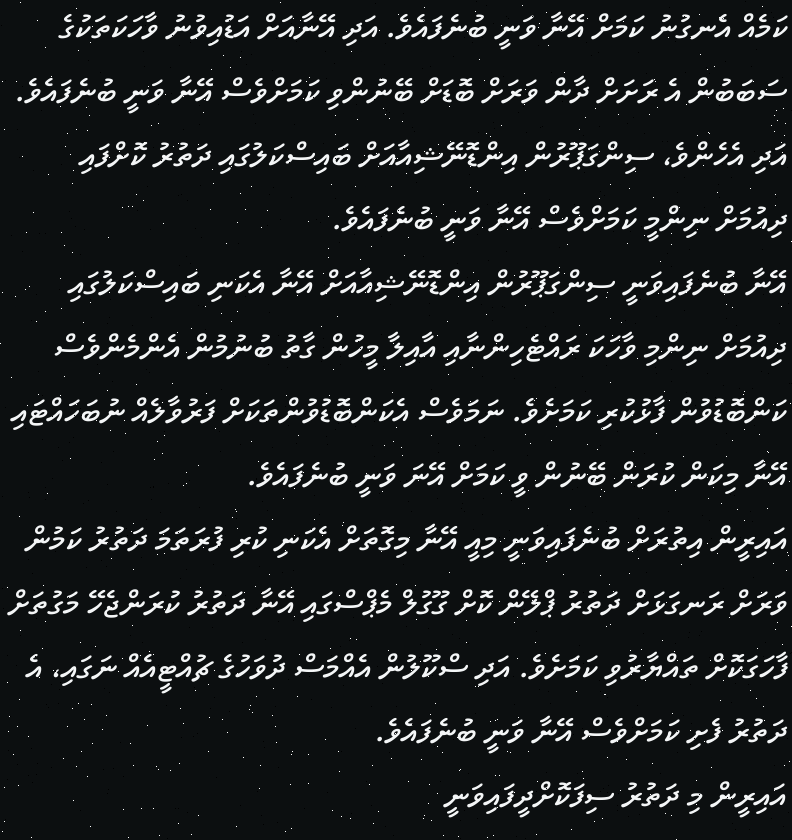ކަމެއް އެނގުނު ކަމަށް އޭނާ ވަނީ ބުނެފައެވެ. އަދި އޭނާއަށް އަޑުއިވުނު ވާހަކަތަކުގެ ސަބަބުން އެ ރަށަށް ދާން ވަރަށް ބޮޑަށް ބޭނުންވި ކަމަށްވެސް އޭނާ ވަނީ ބުނެފައެވެ. އަދި އެހެންވެ، ސިންގަޕޫރުން އިންޑޮނޭޝިއާއަށް ބައިސްކަލުގައި ދަތުރު ކޮށްފައި ދިއުމަށް ނިންމީ ކަމަށްވެސް އޭނާ ވަނީ ބުނެފައެވެ.
އޭނާ ބުނެފައިވަނީ ސިންގަޕޫރުން އިންޑޮނޭޝިއާއަށް އޭނާ އެކަނި ބައިސްކަލުގައި ދިއުމަށް ނިންމި ވާހަކަ ރައްޓެހިންނާއި އާއިލާ މީހުން ގާތު ބުނުމުން އެންމެންވެސް ކަންބޮޑުވުން ފާޅުކުރި ކަމަށެވެ. ނަމަވެސް އެކަންބޮޑުވުންތަކަށް ފަރުވާލެއް ނުބަހައްޓައި އޭނާ މިކަން ކުރަން ބޭނުން ވީ ކަމަށް އޭނަ ވަނީ ބުނެފައެވެ.
އައިރީން އިތުރަށް ބުނެފައިވަނީ މިއީ އޭނާ މިގޮތަށް އެކަނި ކުރި ފުރަތަމަ ދަތުރު ކަމުން ވަރަށް ރަނގަޅަށް ދަތުރު ޕްލޭން ކޮށް ގޫގުލް މެޕްސްގައި އޭނާ ދަތުރު ކުރަންޖެހޭ މަގުތަށް ފާހަގަކޮށް ތައްޔާރުވި ކަމަށެވެ. އަދި ސްކޫލުން އެއްމަސް ދުވަހުގެ ޗުއްޓީއެއް ނަގައި، އެ ދަތުރު ފެށި ކަމަށްވެސް އޭނާ ވަނީ ބުނެފައެވެ.
އައިރީން މި ދަތުރު ސިފަކޮށްދީފައިވަނީ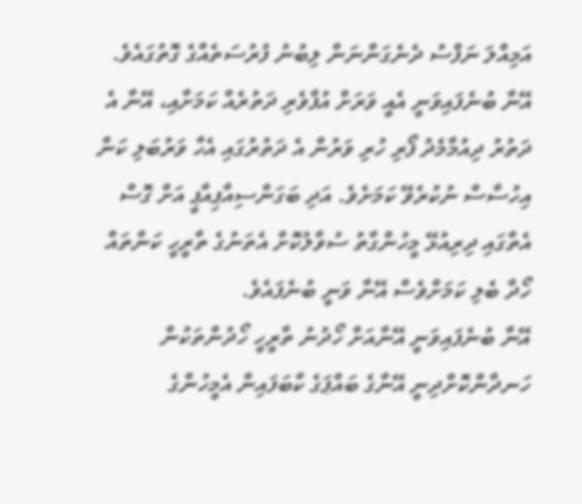އަމިއްލަ ނަފްސު ދެނެގަންނަން ލިބުނު ފުރުސަތެއްގެ ގޮތުގައެވެ. އޭނާ ބުނެފައިވަނީ އެއީ ވަރަށް އުފާވެރި ދަތުރެއް ކަމަށާއި، އޭނާ އެ ދަތުރު ދިއުމާމެދު ފޯރި ހުރި ވަރުން އެ ދަތުރުގައި އެހާ ވަރުބަލި ކަން އިހުސާސް ނުކުރެވޭ ކަމަށެވެ. އަދި ބަގަންސިއާޕިއާޕީ އަށް ގޮސް އެތާގައި ދިރިއުޅޭ މީހުންގާތު ސުވާލުކޮށް އެތަނުގެ ތާރީހީ ކަންތައް ހޯދާ ބެލި ކަމަށްވެސް އޭނާ ވަނީ ބުނެފައެވެ.
އޭނާ ބުނެފައިވަނީ އޭނާއަށް ހޯދުނު ތާރީހީ ހޯދުންތަކުން ހަނދާންކޮށްދިނީ އޭނާގެ ބައްޕަގެ ކާބަފައިން އެމީހުންގެ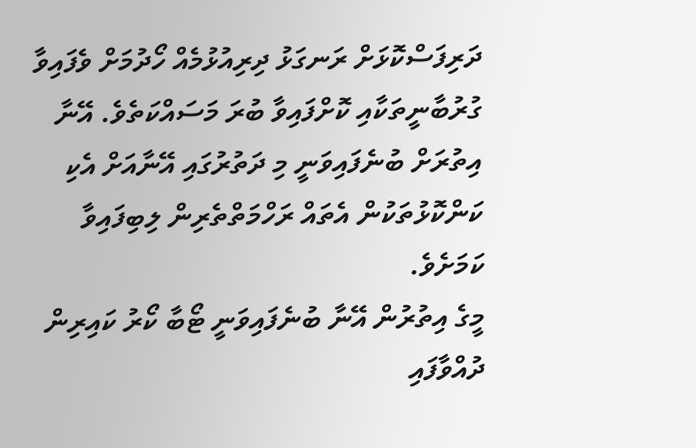ދަރިފަސްކޮޅަށް ރަނގަޅު ދިރިއުޅުމެއް ހޯދުމަށް ވެފައިވާ ގުރުބާނީތަކާއި ކޮށްފައިވާ ބުރަ މަސައްކަތެވެ. އޭނާ އިތުރަށް ބުނެފައިވަނީ މި ދަތުރުގައި އޭނާއަށް އެކި ކަންކޮޅުތަކުން އެތައް ރަހްމަތްތެރިން ލިބިފައިވާ ކަމަށެވެ.
މީގެ އިތުރުން އޭނާ ބުނެފައިވަނީ ޓޯބާ ކޯރު ކައިރިން ދުއްވާފައި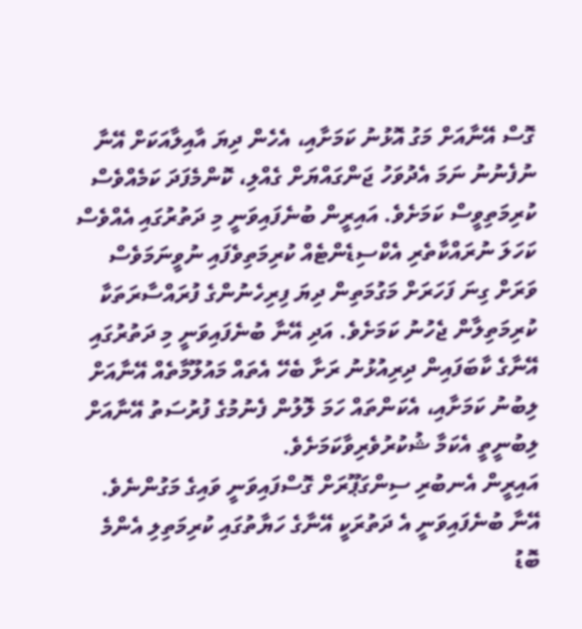ގޮސް އޭނާއަށް މަގު އޮޅުނު ކަމަށާއި، އެހެން ދިޔަ އާއިލާއަކަށް އޭނާ ނުފެނުނު ނަމަ އެދުވަހު ޖަންގައްޔަށް ގެއްލި، ކޮންމެފަދަ ކަމެއްވެސް ކުރިމަތިވީސް ކަމަށެވެ. އައިރީން ބުނެފައިވަނީ މި ދަތުރުގައި އެއްވެސް ކަހަލަ ނުރައްކާތެރި އެކްސިޑެންޓެއް ކުރިމަތިވެފައި ނުވީނަމަވެސް ވަރަށް ގިނަ ފަހަރަށް މަގުމަތިން ދިޔަ ފިރިހެނުންގެ ފުރައްސާރަތަކާ ކުރިމަތިލާން ޖެހުނު ކަމަށެވެ. އަދި އޭނާ ބުނެފައިވަނީ މި ދަތުރުގައި އޭނާގެ ކާބަފައިން ދިރިއުޅުނު ރަށާ ބެހޭ އެތައް މައުލޫމާތެއް އޭނާއަށް ލިބުނު ކަމަށާއި، އެކަންތައް ހަމަ ލޮލުން ފެނުމުގެ ފުރުސަތު އޭނާއަށް ލިބުނީތީ އެކަމާ ޝުކުރުވެރިވާކަމަށެވެ.
އައިރީން އެނބުރި ސިންގަޕޫރަށް ގޮސްފައިވަނީ ވައިގެ މަގުންނެވެ. އޭނާ ބުނެފައިވަނީ އެ ދަތުރަކީ އޭނާގެ ހަޔާތުގައި ކުރިމަތިލި އެންމެ ބޮޑު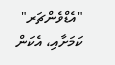"އެޑްވެންޗަރ" ކަމަށާއި، އެކަން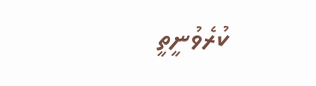ކުރެވުނީތީ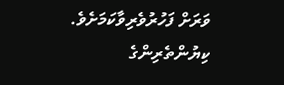ވަރަށް ފަހުރުވެރިވާކަމަށެވެ.
ކިޔުންތެރިންގެ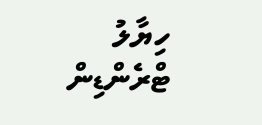ހިޔާލު
ޓްރެންޑިން